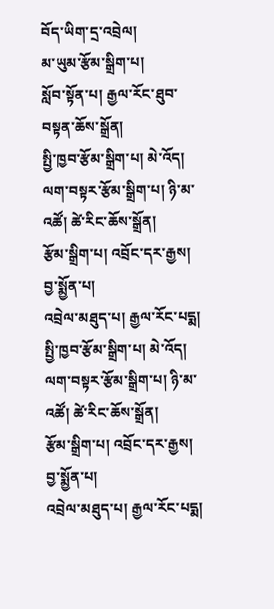བོད་ཡིག་དྲ་འབྲེལ།
མ་ཡུམ་རྩོམ་སྒྲིག་པ།
སློབ་སྟོན་པ། རྒྱལ་རོང་ཐུབ་བསྟན་ཆོས་སྒྲོན།
སྤྱི་ཁྱབ་རྩོམ་སྒྲིག་པ། མེ་འོད།
ལག་བསྟར་རྩོམ་སྒྲིག་པ། ཉི་མ་འཚོ། ཚེ་རིང་ཆོས་སྒྲོན།
རྩོམ་སྒྲིག་པ། འབྲོང་དར་རྒྱས། བྱ་སྨྱོན་པ།
འབྲེལ་མཐུད་པ། རྒྱལ་རོང་པདྨ།
སྤྱི་ཁྱབ་རྩོམ་སྒྲིག་པ། མེ་འོད།
ལག་བསྟར་རྩོམ་སྒྲིག་པ། ཉི་མ་འཚོ། ཚེ་རིང་ཆོས་སྒྲོན།
རྩོམ་སྒྲིག་པ། འབྲོང་དར་རྒྱས། བྱ་སྨྱོན་པ།
འབྲེལ་མཐུད་པ། རྒྱལ་རོང་པདྨ།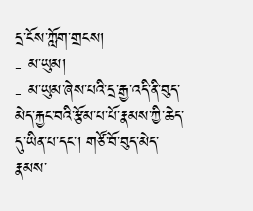དྲ་ངོས་ཀློག་གྲངས།
- མ་ཡུམ།
- མ་ཡུམ་ཞེས་པའི་དྲ་རྒྱ་འདི་ནི་བུད་མེད་རྐྱང་བའི་རྩོམ་པ་པོ་རྣམས་ཀྱི་ཆེད་དུ་ཡིན་པ་དང་། གཙོ་བོ་བུད་མེད་རྣམས་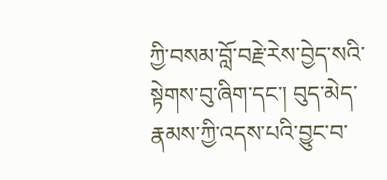ཀྱི་བསམ་བློ་བརྗེ་རེས་བྱེད་སའི་སྟེགས་བུ་ཞིག་དང་། བུད་མེད་རྣམས་ཀྱི་འདས་པའི་བྱུང་བ་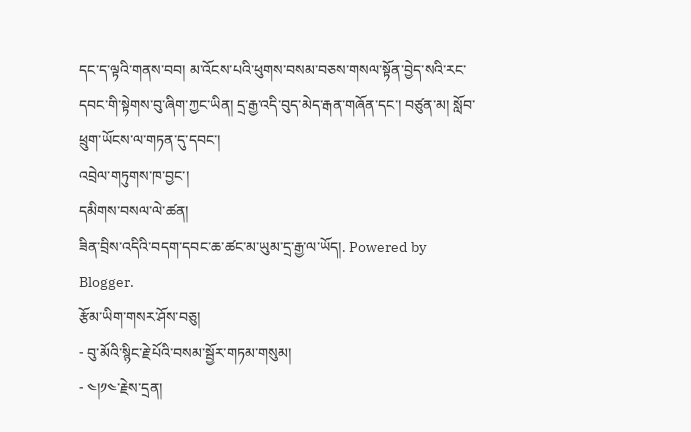དང་ད་ལྟའི་གནས་བབ། མ་འོངས་པའི་ཕུགས་བསམ་བཅས་གསལ་སྟོན་བྱེད་སའི་རང་དབང་གི་སྟེགས་བུ་ཞིག་ཀྱང་ཡིན། དྲ་རྒྱ་འདི་བུད་མེད་རྒན་གཞོན་དང་། བཙུན་མ། སློབ་ཕྲུག་ཡོངས་ལ་གཏན་དུ་དབང་།
འབྲེལ་གཏུགས་ཁ་བྱང་།
དམིགས་བསལ་ལེ་ཚན།
ཟིན་བྲིས་འདིའི་བདག་དབང་ཆ་ཚང་མ་ཡུམ་དྲ་རྒྱ་ལ་ཡོད།. Powered by Blogger.
རྩོམ་ཡིག་གསར་ཤོས་བཅུ།
- བུ་མོའི་སྙིང་རྗེ་པོའི་བསམ་སྦྱོར་གཏམ་གསུམ།
- ༤།༡༤་རྗེས་དྲན།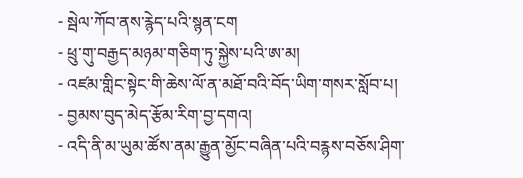- སྦེལ་ཀོབ་ནས་རྙེད་པའི་སྙན་ངག
- ཕྲུ་གུ་བརྒྱད་མཉམ་གཅིག་ཏུ་སྐྱེས་པའི་ཨ་མ།
- འཛམ་གླིང་སྟེང་གི་ཆེས་ལོ་ན་མཐོ་བའི་བོད་ཡིག་གསར་སློབ་པ།
- བྱམས་བུད་མེད་རྩོམ་རིག་བྱ་དགའ།
- འདི་ནི་མ་ཡུམ་ཚོས་ནམ་རྒྱུན་མྱོང་བཞིན་པའི་བརྙས་བཅོས་ཤིག་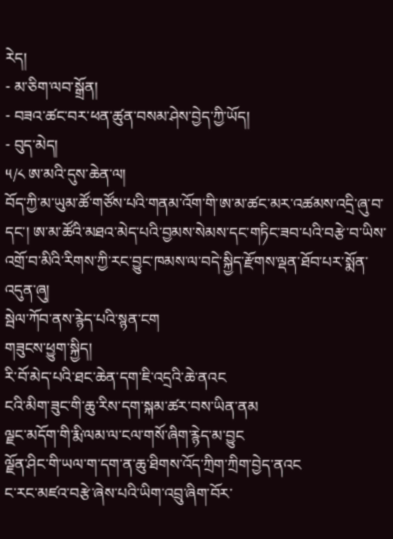རེད།
- མ་ཅིག་ལབ་སྒྲོན།
- བཟའ་ཚང་བར་ཕན་ཚུན་བསམ་ཤེས་བྱེད་ཀྱི་ཡོད།
- བུད་མེད།
༥/༨ ཨ་མའི་དུས་ཆེན་ལ།
བོད་ཀྱི་མ་ཡུམ་ཚོ་གཙོས་པའི་གནམ་འོག་གི་ཨ་མ་ཚང་མར་འཚམས་འདྲི་ཞུ་བ་དང་། ཨ་མ་ཚོའི་མཐའ་མེད་པའི་བྱམས་སེམས་དང་གཏིང་ཟབ་པའི་བརྩེ་བ་ཡིས་འགྲོ་བ་མིའི་རིགས་ཀྱི་རང་བྱུང་ཁམས་ལ་བདེ་སྐྱིད་རྫོགས་ལྡན་ཐོབ་པར་སྨོན་འདུན་ཞུ།
སྦེལ་ཀོབ་ནས་རྙེད་པའི་སྙན་ངག
གཟུངས་ཕྱུག་སྐྱིད།
རི་བོ་མེད་པའི་ཐང་ཆེན་དག་ཇི་འདྲའི་ཆེ་ནའང
ངའི་མིག་ཟུང་གི་ཆུ་རིས་དག་སྐམ་ཚར་བས་ཡིན་ནམ
ལྗང་མདོག་གི་རྨི་ལམ་ལ་ངལ་གསོ་ཞིག་རྙེད་མ་བྱུང
ལྗོན་ཤིང་གི་ཡལ་ག་དག་ན་ཆུ་ཐིགས་འོད་ཀྲིག་ཀྲིག་བྱེད་ནའང
ང་རང་མཛའ་བརྩེ་ཞེས་པའི་ཡིག་འབྲུ་ཞིག་བོར་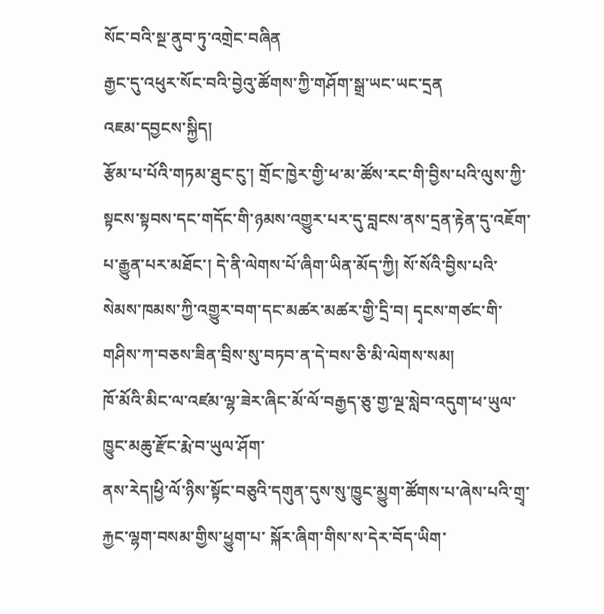སོང་བའི་སྔ་ནུབ་ཏུ་འགྲེང་བཞིན
རྒྱང་དུ་འཕུར་སོང་བའི་བྱེའུ་ཚོགས་ཀྱི་གཤོག་སྒྲ་ཡང་ཡང་དྲན
འཇམ་དབྱངས་སྐྱིད།
རྩོམ་པ་པོའི་གཏམ་ཐུང་ངུ་། གྲོང་ཁྱེར་གྱི་ཕ་མ་ཚོས་རང་གི་བྱིས་པའི་ལུས་ཀྱི་སྟངས་སྟབས་དང་གདོང་གི་ཉམས་འགྱུར་པར་དུ་བླངས་ནས་དྲན་རྟེན་དུ་འཇོག་པ་རྒྱུན་པར་མཐོང་། དེ་ནི་ལེགས་པོ་ཞིག་ཡིན་མོད་ཀྱི། སོ་སོའི་བྱིས་པའི་སེམས་ཁམས་ཀྱི་འགྱུར་བག་དང་མཚར་མཚར་གྱི་དྲི་བ། དྭངས་གཙང་གི་གཤིས་ཀ་བཅས་ཟིན་བྲིས་སུ་བཏབ་ན་དེ་བས་ཅི་མི་ལེགས་སམ།
ཁོ་མོའི་མིང་ལ་འཛམ་ལྷ་ཟེར་ཞིང་མོ་ལོ་བརྒྱད་ཅུ་གྱ་ལྔ་སླེབ་འདུག་ཕ་ཡུལ་ཁྱུང་མཆུ་རྫོང་རྨེ་བ་ཡུལ་ཤོག་
ནས་རེད།ཕྱི་ལོ་ཉིས་སྟོང་བཅུའི་དགུན་དུས་སུ་ཁྱུང་མྱུག་ཚོགས་པ་ཞེས་པའི་གྲྭ་རྐྱང་ལྷག་བསམ་གྱིས་ཕྱུག་པ་ སྐོར་ཞིག་གིས་ས་དེར་བོད་ཡིག་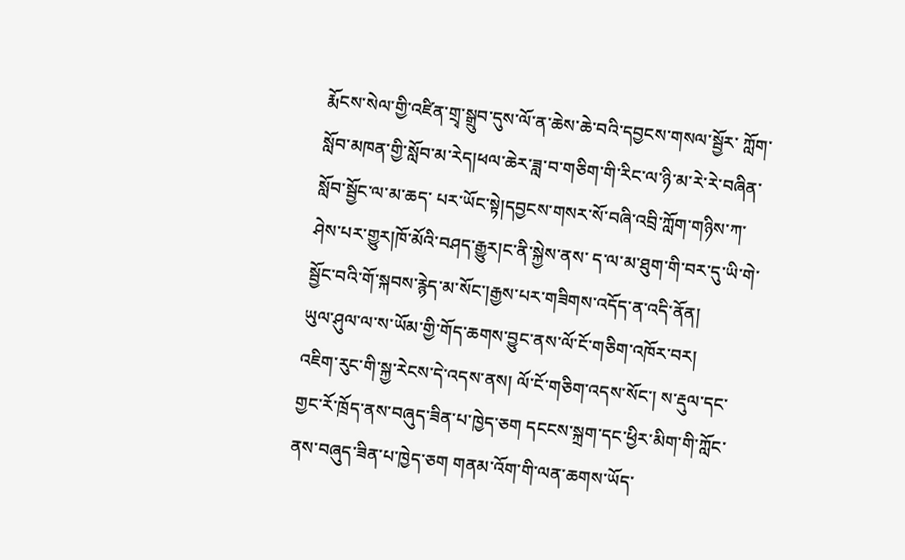རྨོངས་སེལ་གྱི་འཛིན་གྲྭ་སྒྲུབ་དུས་ལོ་ན་ཆེས་ཆེ་བའི་དབྱངས་གསལ་སྦྱོར་ ཀློག་སློབ་མཁན་གྱི་སློབ་མ་རེད།ཕལ་ཆེར་ཟླ་བ་གཅིག་གི་རིང་ལ་ཉི་མ་རེ་རེ་བཞིན་སློབ་སྦྱོང་ལ་མ་ཆད་ པར་ཡོང་སྟེ།དབྱངས་གསར་སོ་བཞི་འབྲི་ཀློག་གཉིས་ཀ་ཤེས་པར་གྱུར།ཁོ་མོའི་བཤད་རྒྱུར།ང་ནི་སྐྱེས་ནས་ ད་ལ་མ་ཐུག་གི་བར་དུ་ཡི་གེ་སྦྱོང་བའི་གོ་སྐབས་རྙེད་མ་སོང་།རྒྱས་པར་གཟིགས་འདོད་ན་འདི་ནོན།
ཡུལ་ཤུལ་ལ་ས་ཡོམ་གྱི་གོད་ཆགས་བྱུང་ནས་ལོ་ངོ་གཅིག་འཁོར་བར།
འཇིག་རུང་གི་སྐྱ་རེངས་དེ་འདས་ནས། ལོ་ངོ་གཅིག་འདས་སོང་། ས་རྡུལ་དང་གྱང་རོ་ཁྲོད་ནས་བཞུད་ཟིན་པ་ཁྱེད་ཅག དངངས་སྐྲག་དང་ཕྱིར་མིག་གི་ཀློང་ནས་བཞུད་ཟིན་པ་ཁྱེད་ཅག གནམ་འོག་གི་ལན་ཆགས་ཡོད་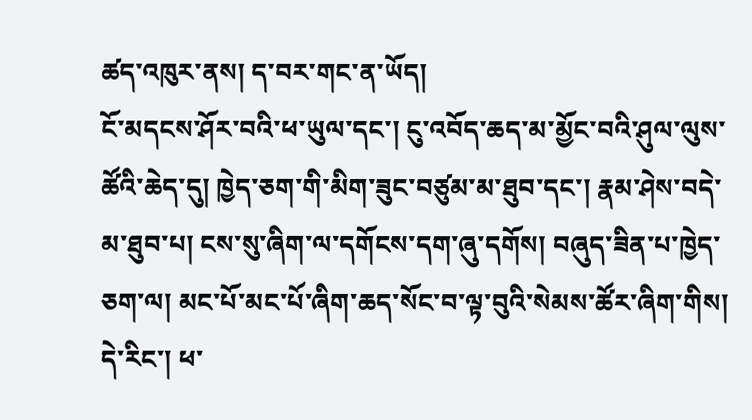ཚད་འཁུར་ནས། ད་བར་གང་ན་ཡོད།
ངོ་མདངས་ཤོར་བའི་ཕ་ཡུལ་དང་། ངུ་འབོད་ཆད་མ་མྱོང་བའི་ཤུལ་ལུས་ཚོའི་ཆེད་དུ། ཁྱེད་ཅག་གི་མིག་ཟུང་བཙུམ་མ་ཐུབ་དང་། རྣམ་ཤེས་བདེ་མ་ཐུབ་པ། ངས་སུ་ཞིག་ལ་དགོངས་དག་ཞུ་དགོས། བཞུད་ཟིན་པ་ཁྱེད་ཅག་ལ། མང་པོ་མང་པོ་ཞིག་ཆད་སོང་བ་ལྟ་བུའི་སེམས་ཚོར་ཞིག་གིས། དེ་རིང་། ཕ་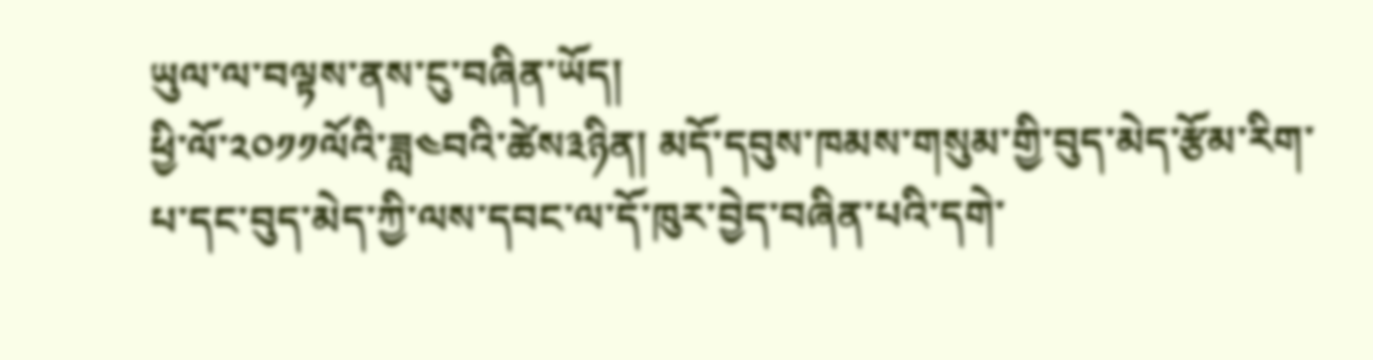ཡུལ་ལ་བལྟས་ནས་ངུ་བཞིན་ཡོད།
ཕྱི་ལོ་༢༠༡༡ལོའི་ཟླ༤བའི་ཚེས༣ཉིན། མདོ་དབུས་ཁམས་གསུམ་གྱི་བུད་མེད་རྩོམ་རིག་པ་དང་བུད་མེད་ཀྱི་ལས་དབང་ལ་དོ་ཁུར་བྱེད་བཞིན་པའི་དགེ་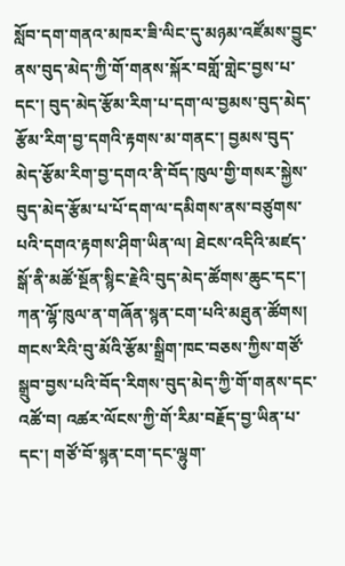སློབ་དག་གནའ་མཁར་ཟི་ལིང་དུ་མཉམ་འཛོམས་བྱུང་ནས་བུད་མེད་ཀྱི་གོ་གནས་སྐོར་བགློ་གླེང་བྱས་པ་དང་། བུད་མེད་རྩོམ་རིག་པ་དག་ལ་བྱམས་བུད་མེད་རྩོམ་རིག་བྱ་དགའི་རྟགས་མ་གནང་། བྱམས་བུད་མེད་རྩོམ་རིག་བྱ་དགའ་ནི་བོད་ཁུལ་གྱི་གསར་སྐྱེས་བུད་མེད་རྩོམ་པ་པོ་དག་ལ་དམིགས་ནས་བཙུགས་པའི་དགའ་རྟགས་ཤིག་ཡིན་ལ། ཐེངས་འདིའི་མཛད་སྒོ་ནི་མཚོ་སྔོན་སྙིང་རྗེའི་བུད་མེད་ཚོགས་ཆུང་དང་། ཀན་ལྷོ་ཁུལ་ན་གཞོན་སྙན་ངག་པའི་མཐུན་ཚོགས། གངས་རིའི་བུ་མོའི་རྩོམ་སྒྲིག་ཁང་བཅས་ཀྱིས་གཙོ་སྒྲུབ་བྱས་པའི་བོད་རིགས་བུད་མེད་ཀྱི་གོ་གནས་དང་འཚོ་བ། འཚར་ལོངས་ཀྱི་གོ་རིམ་བརྗོད་བྱ་ཡིན་པ་དང་། གཙོ་བོ་སྙན་ངག་དང་ལྷུག་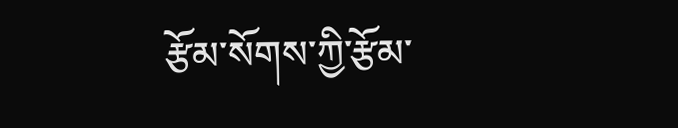རྩོམ་སོགས་ཀྱི་རྩོམ་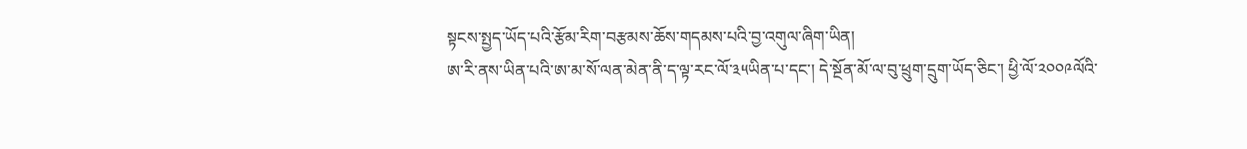སྟངས་སྤྱད་ཡོད་པའི་རྩོམ་རིག་བརྩམས་ཆོས་གདམས་པའི་བྱ་འགུལ་ཞིག་ཡིན།
ཨ་རི་ནས་ཡིན་པའི་ཨ་མ་སོ་ལན་མེན་ནི་ད་ལྟ་རང་ལོ་༣༥ཡིན་པ་དང་། དེ་སྔོན་མོ་ལ་བུ་ཕྲུག་དྲུག་ཡོད་ཅིང་། ཕྱི་ལོ་༢༠༠༩ལོའི་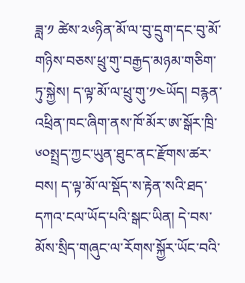ཟླ་༡ ཚེས་༢༦ཉིན་མོ་ལ་བུ་དྲུག་དང་བུ་མོ་གཉིས་བཅས་ཕྲུ་གུ་བརྒྱད་མཉམ་གཅིག་ཏུ་སྐྱེས། ད་ལྟ་མོ་ལ་ཕྲུ་གུ་༡༤ཡོད། བརྙན་འཕྲིན་ཁང་ཞིག་ནས་ཁོ་མོར་ཨ་སྒོར་ཁྲི་༦༠སྤྲད་ཀྱང་ཡུན་ཐུང་ནང་རྫོགས་ཚར་བས། ད་ལྟ་མོ་ལ་སྡོད་ས་རྟེན་སའི་ཐད་དཀའ་ངལ་ཡོད་པའི་སྒང་ཡིན། དེ་བས་མོས་སྲིད་གཞུང་ལ་རོགས་སྐྱོར་ཡོང་བའི་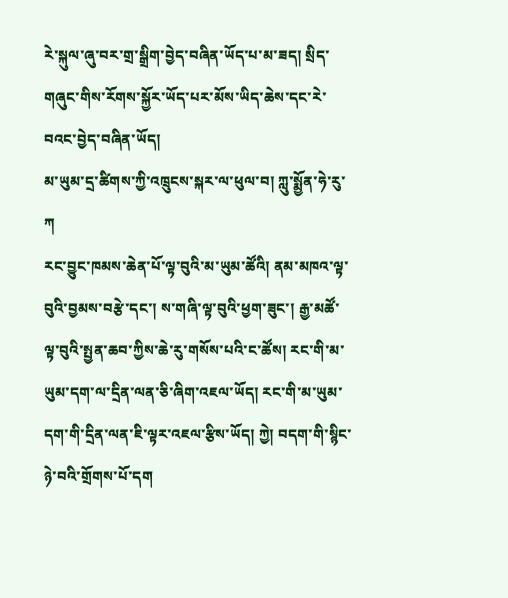རེ་སྐུལ་ཞུ་བར་གྲ་སྒྲིག་བྱེད་བཞིན་ཡོད་པ་མ་ཟད། སྲིད་གཞུང་གིས་རོགས་སྐྱོར་ཡོད་པར་མོས་ཡིད་ཆེས་དང་རེ་བའང་བྱེད་བཞིན་ཡོད།
མ་ཡུམ་དྲ་ཚིགས་ཀྱི་འཁྲུངས་སྐར་ལ་ཕུལ་བ། ཀླུ་སྨྱོན་ཧེ་རུ་ཀ
རང་བྱུང་ཁམས་ཆེན་པོ་ལྟ་བུའི་མ་ཡུམ་ཚོའི། ནམ་མཁའ་ལྟ་བུའི་བྱམས་བརྩེ་དང་། ས་གཞི་ལྟ་བུའི་ཕྱག་ཟུང་། རྒྱ་མཚོ་ལྟ་བུའི་སྤྱན་ཆབ་ཀྱིས་ཆེ་རུ་གསོས་པའི་ང་ཚོས། རང་གི་མ་ཡུམ་དག་ལ་དྲིན་ལན་ཅི་ཞིག་འཇལ་ཡོད། རང་གི་མ་ཡུམ་དག་གི་དྲིན་ལན་ཇི་ལྟར་འཇལ་རྩིས་ཡོད། ཀྱེ། བདག་གི་སྙིང་ཉེ་བའི་གྲོགས་པོ་དག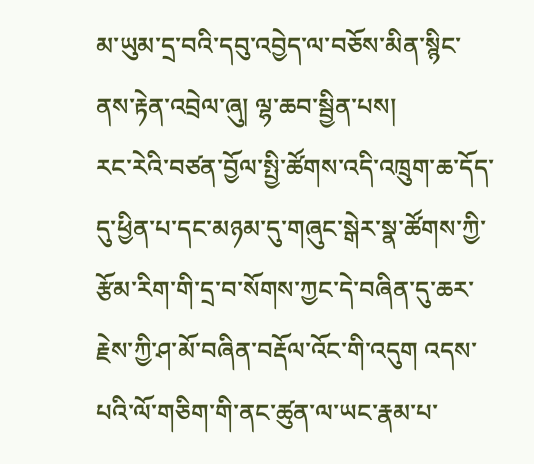མ་ཡུམ་དྲ་བའི་དབུ་འབྱེད་ལ་བཅོས་མིན་སྙིང་ནས་རྟེན་འབྲེལ་ཞུ། ལྷ་ཆབ་སྦྱིན་པས།
རང་རེའི་བཙན་བྱོལ་སྤྱི་ཚོགས་འདི་འཁྲུག་ཆ་དོད་དུ་ཕྱིན་པ་དང་མཉམ་དུ་གཞུང་སྒེར་སྣ་ཚོགས་ཀྱི་རྩོམ་རིག་གི་དྲ་བ་སོགས་ཀྱང་དེ་བཞིན་དུ་ཆར་རྗེས་ཀྱི་ཤ་མོ་བཞིན་བརྡོལ་འོང་གི་འདུག འདས་པའི་ལོ་གཅིག་གི་ནང་ཚུན་ལ་ཡང་རྣམ་པ་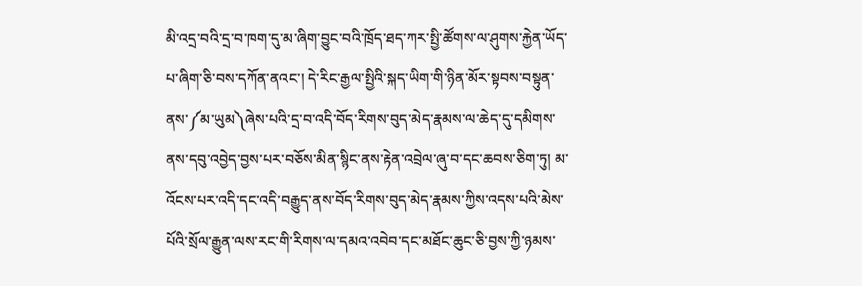མི་འདྲ་བའི་དྲ་བ་ཁག་དུ་མ་ཞིག་བྱུང་བའི་ཁྲོད་ཐད་ཀར་སྤྱི་ཚོགས་ལ་ཤུགས་རྐྱེན་ཡོད་པ་ཞིག་ཅི་བས་དཀོན་ནའང་། དེ་རིང་རྒྱལ་སྤྱིའི་སྐད་ཡིག་གི་ཉིན་མོར་སྟབས་བསྟུན་ནས་༼མ་ཡུམ༽ཞེས་པའི་དྲ་བ་འདི་བོད་རིགས་བུད་མེད་རྣམས་ལ་ཆེད་དུ་དམིགས་ནས་དབུ་འབྱེད་བྱས་པར་བཅོས་མིན་སྙིང་ནས་རྟེན་འབྲེལ་ཞུ་བ་དང་ཆབས་ཅིག་ཏུ། མ་འོངས་པར་འདི་དང་འདི་བརྒྱུད་ནས་བོད་རིགས་བུད་མེད་རྣམས་ཀྱིས་འདས་པའི་མེས་པོའི་སྲོལ་རྒྱུན་ལས་རང་གི་རིགས་ལ་དམའ་འབེབ་དང་མཐོང་ཆུང་ཅི་བྱས་ཀྱི་ཉམས་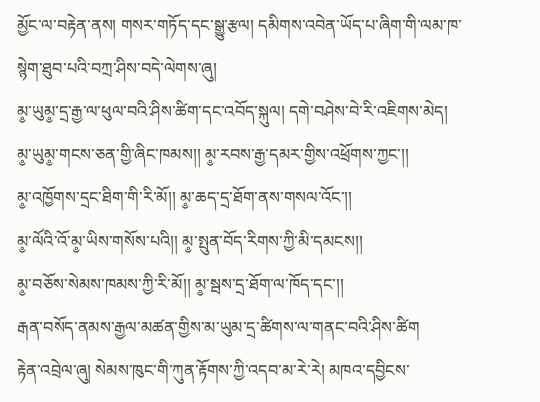མྱོང་ལ་བརྟེན་ནས། གསར་གཏོད་དང་སྒྱུ་རྩལ། དམིགས་འབེན་ཡོད་པ་ཞིག་གི་ལམ་ཁ་སྙེག་ཐུབ་པའི་བཀྲ་ཤིས་བདེ་ལེགས་ཞུ།
མ༵་ཡུམ༵་དྲ་རྒྱ་ལ་ཕུལ་བའི་ཤིས་ཚིག་དང་འབོད་སྐུལ། དགེ་བཤེས་བེ་རི་འཇིགས་མེད།
མ༵་ཡུམ༵་གངས་ཅན་གྱི་ཞིང་ཁམས།། མ༵་རབས་རྒྱ་དམར་གྱིས་འཕྲོགས་ཀྱང་།།
མ༵་འཁྱོགས་དྲང་ཐིག་གི་རི་མོ།། མ༵་ཆད་དྲ་ཐོག་ནས་གསལ་འོང་།།
མ༵་ལོའི་འོ་མ༵་ཡིས་གསོས་པའི།། མ༵་སྤུན་བོད་རིགས་ཀྱི་མི་དམངས།།
མ༵་བཅོས་སེམས་ཁམས་ཀྱི་རི་མོ།། མ༵་སྦས་དྲ་ཐོག་ལ་ཁོད་དང་།།
རྒན་བསོད་ནམས་རྒྱལ་མཚན་གྱིས་མ་ཡུམ་དྲ་ཚིགས་ལ་གནང་བའི་ཤིས་ཚིག
རྟེན་འབྲེལ་ཞུ། སེམས་ཁུང་གི་ཀུན་རྟོགས་ཀྱི་འདབ་མ་རེ་རེ། མཁའ་དབྱིངས་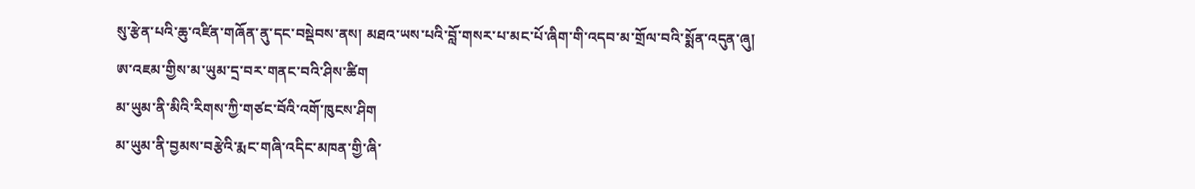སུ་རྩེན་པའི་ཆུ་འཛིན་གཞོན་ནུ་དང་བསྡེབས་ནས། མཐའ་ཡས་པའི་བློ་གསར་པ་མང་པོ་ཞིག་གི་འདབ་མ་གྲོལ་བའི་སྨོན་འདུན་ཞུ།
ཨ་འཇམ་གྱིས་མ་ཡུམ་དྲ་བར་གནང་བའི་ཤིས་ཚིག
མ་ཡུམ་ནི་མིའི་རིགས་ཀྱི་གཙང་བོའི་འགོ་ཁུངས་ཤིག
མ་ཡུམ་ནི་བྱམས་བརྩེའི་རྨང་གཞི་འདིང་མཁན་གྱི་ཞི་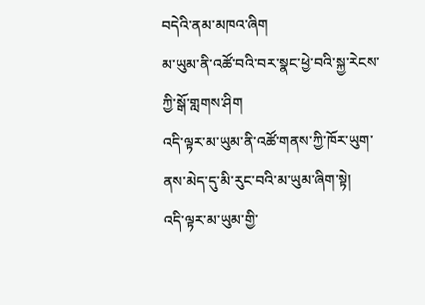བདེའི་ནམ་མཁའ་ཞིག
མ་ཡུམ་ནི་འཚོ་བའི་བར་སྣང་ཕྱེ་བའི་སྐྱ་རེངས་ཀྱི་སྒོ་གླགས་ཤིག
འདི་ལྟར་མ་ཡུམ་ནི་འཚོ་གནས་ཀྱི་ཁོར་ཡུག་ནས་མེད་དུ་མི་རུང་བའི་མ་ཡུམ་ཞིག་སྟེ།
འདི་ལྟར་མ་ཡུམ་གྱི་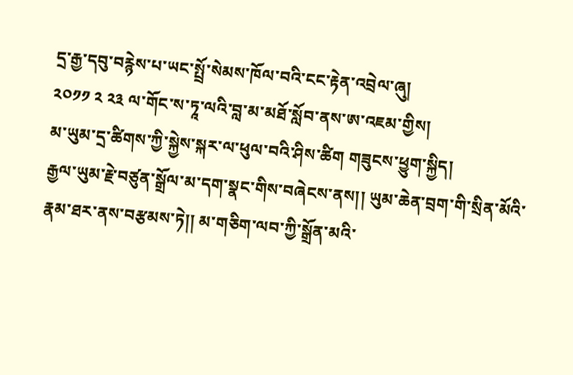དྲ་རྒྱ་དབུ་བརྙེས་པ་ཡང་སྤྲོ་སེམས་ཁོལ་བའི་ངང་རྟེན་འབྲེལ་ཞུ།
༢༠༡༡ ༢ ༢༣ ལ་གོང་ས་ཏཱ་ལའི་བླ་མ་མཐོ་སློབ་ནས་ཨ་འཇམ་གྱིས།
མ་ཡུམ་དྲ་ཚིགས་ཀྱི་སྐྱེས་སྐར་ལ་ཕུལ་བའི་ཤིས་ཚིག གཟུངས་ཕྱུག་སྐྱིད།
རྒྱལ་ཡུམ་རྗེ་བཙུན་སྒྲོལ་མ་དག་སྣང་གིས་བཞེངས་ནས།། ཡུམ་ཆེན་བྲག་གི་སྲིན་མོའི་རྣམ་ཐར་ནས་བརྩམས་ཏེ།། མ་གཅིག་ལབ་ཀྱི་སྒྲོན་མའི་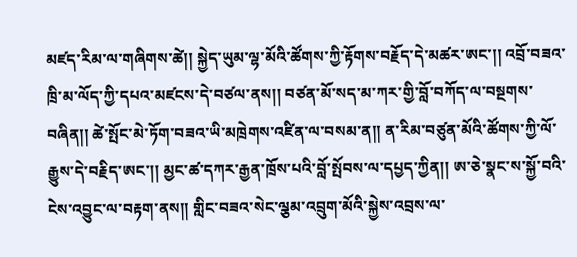མཛད་རིམ་ལ་གཞིགས་ཚེ།། སྐྱེད་ཡུམ་ལྷ་མོའི་ཚོགས་ཀྱི་རྟོགས་བརྗོད་དེ་མཚར་ཨང་།། འབྲོ་བཟའ་ཁྲི་མ་ལོད་ཀྱི་དཔའ་མཛངས་དེ་བཙལ་ནས།། བཙན་མོ་སད་མ་ཀར་གྱི་བློ་བཀོད་ལ་བསྔགས་བཞིན།། ཚེ་སྤོང་མེ་ཏོག་བཟའ་ཡི་མཁྲེགས་འཛིན་ལ་བསམ་ན།། ན་རིམ་བཙུན་མོའི་ཚོགས་ཀྱི་ལོ་རྒྱུས་དེ་བརྗིད་ཨང་།། མྱང་ཚ་དཀར་རྒྱན་ཁྲོས་པའི་བློ་སྤོབས་ལ་དཔྱད་ཀྱིན།། ཨ་ཅེ་སྣང་ས་སྐྱོ་བའི་ངེས་འབྱུང་ལ་བརྟག་ནས།། གླིང་བཟའ་སེང་ལྕམ་འབྲུག་མོའི་སྐྱེས་འབྲས་ལ་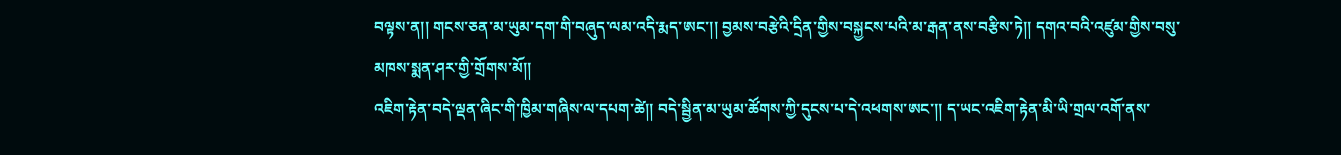བལྟས་ན།། གངས་ཅན་མ་ཡུམ་དག་གི་བཞུད་ལམ་འདི་རྨད་ཨང་།། བྱམས་བརྩེའི་དྲིན་གྱིས་བསྐྱངས་པའི་མ་རྒན་ནས་བརྩིས་ཏེ།། དགའ་བའི་འཛུམ་གྱིས་བསུ་མཁས་སྨན་ཤར་གྱི་གྲོགས་མོ།།
འཇིག་རྟེན་བདེ་ལྡན་ཞིང་གི་ཁྱིམ་གཞིས་ལ་དཔག་ཚེ།། བདེ་སྦྱིན་མ་ཡུམ་ཚོགས་ཀྱི་དུངས་པ་དེ་འཕགས་ཨང་།། ད་ཡང་འཇིག་རྟེན་མི་ཡི་གྲལ་འགོ་ནས་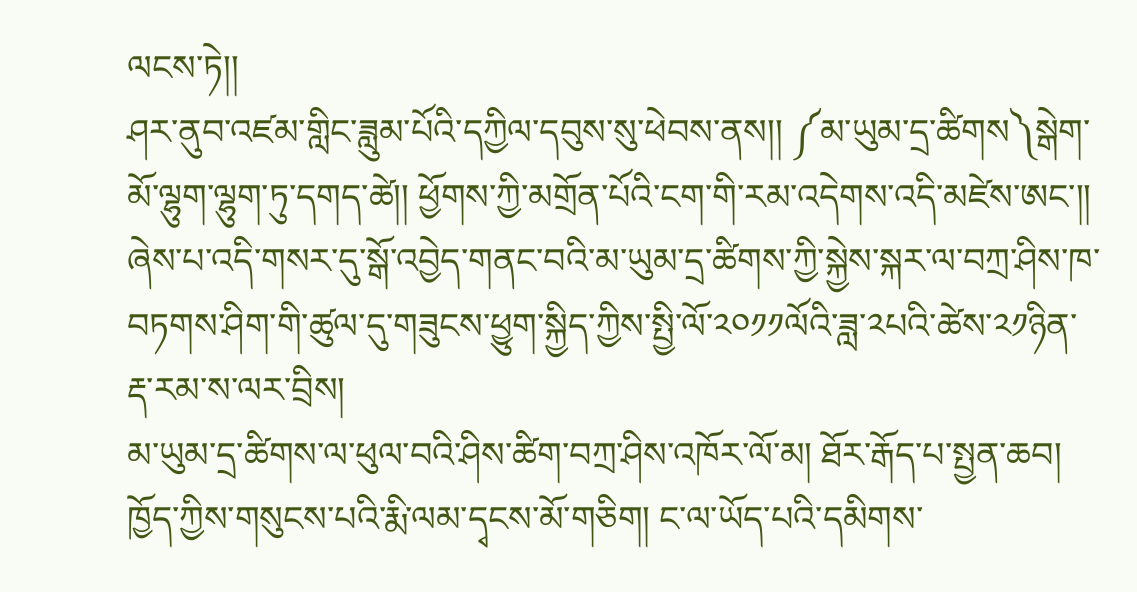ལངས་ཏེ།།
ཤར་ནུབ་འཛམ་གླིང་ཟླུམ་པོའི་དཀྱིལ་དབུས་སུ་ཕེབས་ནས།། ༼མ་ཡུམ་དྲ་ཚིགས༽སྒེག་མོ་ལྷུག་ལྷུག་ཏུ་དགད་ཚེ།། ཕྱོགས་ཀྱི་མགྲོན་པོའི་ངག་གི་རམ་འདེགས་འདི་མཛེས་ཨང་།།
ཞེས་པ་འདི་གསར་དུ་སྒོ་འབྱེད་གནང་བའི་མ་ཡུམ་དྲ་ཚིགས་ཀྱི་སྐྱེས་སྐར་ལ་བཀྲ་ཤིས་ཁ་བཏགས་ཤིག་གི་ཚུལ་དུ་གཟུངས་ཕྱུག་སྐྱིད་ཀྱིས་སྤྱི་ལོ་༢༠༡༡ལོའི་ཟླ་༢པའི་ཚེས་༢༡ཉིན་རྡ་རམ་ས་ལར་བྲིས།
མ་ཡུམ་དྲ་ཚིགས་ལ་ཕུལ་བའི་ཤིས་ཚིག་བཀྲ་ཤིས་འཁོར་ལོ་མ། ཐོར་རྒོད་པ་སྤྱན་ཆབ།
ཁྱོད་ཀྱིས་གསུངས་པའི་རྨི་ལམ་དྭངས་མོ་གཅིག། ང་ལ་ཡོད་པའི་དམིགས་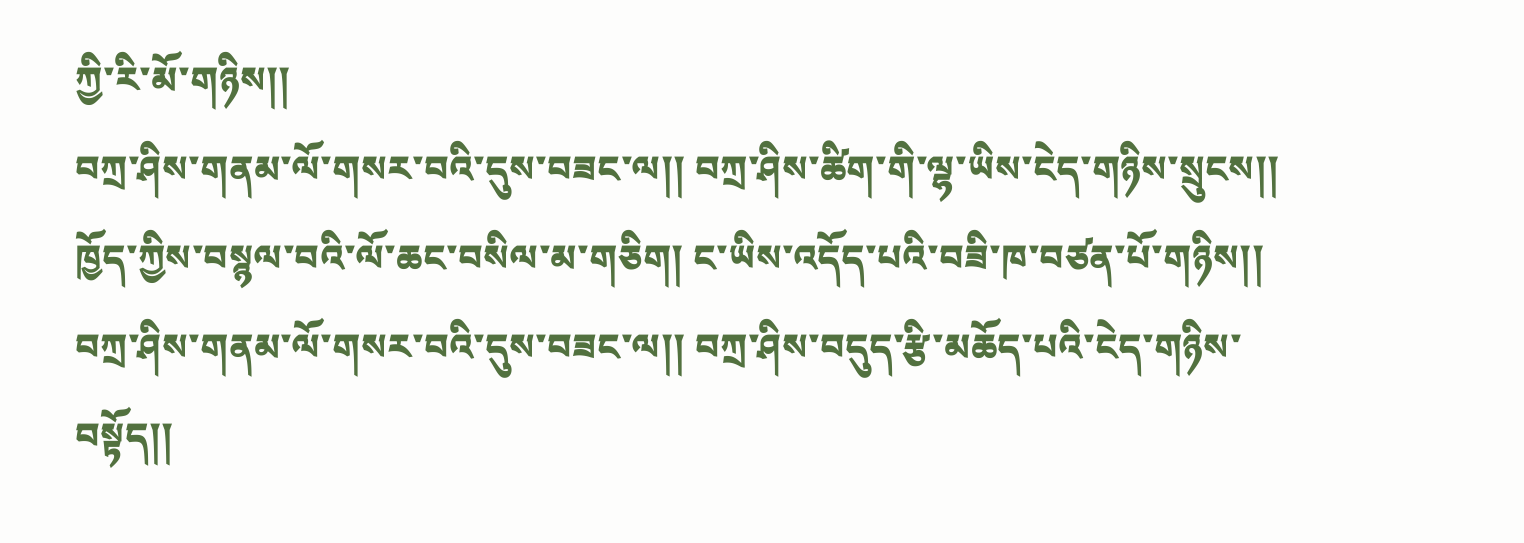ཀྱི་རི་མོ་གཉིས།།
བཀྲ་ཤིས་གནམ་ལོ་གསར་བའི་དུས་བཟང་ལ།། བཀྲ་ཤིས་ཚིག་གི་ལྷ་ཡིས་ངེད་གཉིས་སྲུངས།།
ཁྱོད་ཀྱིས་བསྙལ་བའི་ལོ་ཆང་བསིལ་མ་གཅིག། ང་ཡིས་འདོད་པའི་བཟི་ཁ་བཙན་པོ་གཉིས།།
བཀྲ་ཤིས་གནམ་ལོ་གསར་བའི་དུས་བཟང་ལ།། བཀྲ་ཤིས་བདུད་རྩི་མཆོད་པའི་ངེད་གཉིས་བསྟོད།།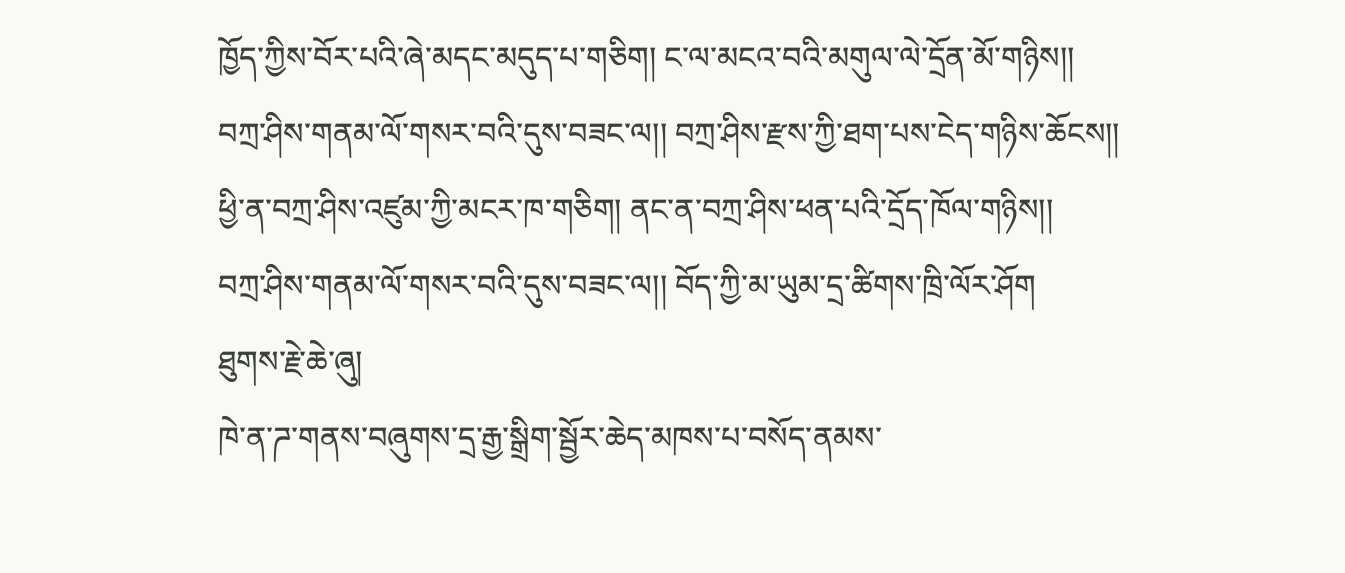ཁྱོད་ཀྱིས་བོར་པའི་ཞེ་མདང་མདུད་པ་གཅིག། ང་ལ་མངའ་བའི་མགུལ་ལེ་དྲོན་མོ་གཉིས།།
བཀྲ་ཤིས་གནམ་ལོ་གསར་བའི་དུས་བཟང་ལ།། བཀྲ་ཤིས་རྫས་ཀྱི་ཐག་པས་ངེད་གཉིས་ཆོངས།།
ཕྱི་ན་བཀྲ་ཤིས་འཛུམ་ཀྱི་མངར་ཁ་གཅིག། ནང་ན་བཀྲ་ཤིས་ཕན་པའི་དྲོད་ཁོལ་གཉིས།།
བཀྲ་ཤིས་གནམ་ལོ་གསར་བའི་དུས་བཟང་ལ།། བོད་ཀྱི་མ་ཡུམ་དྲ་ཚིགས་ཁྲི་ལོར་ཤོག
ཐུགས་རྗེ་ཆེ་ཞུ།
ཁེ་ན་ཌ་གནས་བཞུགས་དྲ་རྒྱ་སྒྲིག་སྦྱོར་ཆེད་མཁས་པ་བསོད་ནམས་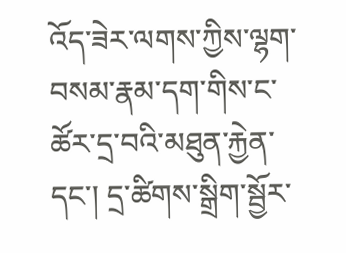འོད་ཟེར་ལགས་ཀྱིས་ལྷག་བསམ་རྣམ་དག་གིས་ང་ཚོར་དྲ་བའི་མཐུན་རྐྱེན་དང་། དྲ་ཚིགས་སྒྲིག་སྦྱོར་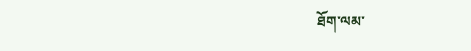ཐོག་ལམ་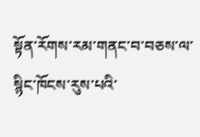སྟོན་རོགས་རམ་གནང་བ་བཅས་ལ་སྙིང་ཁོངས་རུས་པའི་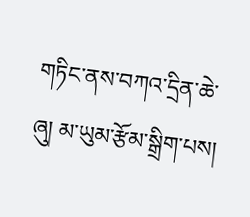གཏིང་ནས་བཀའ་དྲིན་ཆེ་ཞུ། མ་ཡུམ་རྩོམ་སྒྲིག་པས།